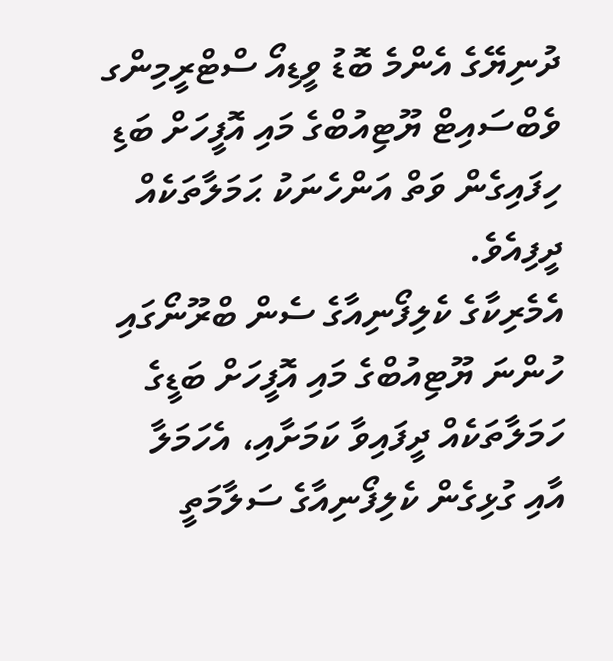ދުނިޔޭގެ އެންމެ ބޮޑު ވީޑިއޯ ސްޓްރީމިންގ ވެބްސައިޓް ޔޫޓިއުބްގެ މައި އޮފީހަށް ބަޑި ހިފައިގެން ވަތް އަންހެނަކު ޙަމަލާތަކެއް ދީފިއެވެ.
އެމެރިކާގެ ކެލިފޯނިއާގެ ސެން ބްރޫނޯގައި ހުންނަ ޔޫޓިއުބްގެ މައި އޮފީހަށް ބަޑީގެ ހަމަލާތަކެއް ދީފައިވާ ކަމަށާއި، އެހަމަލާ އާއި ގުޅިގެން ކެލިފޯނިއާގެ ސަލާމަތީ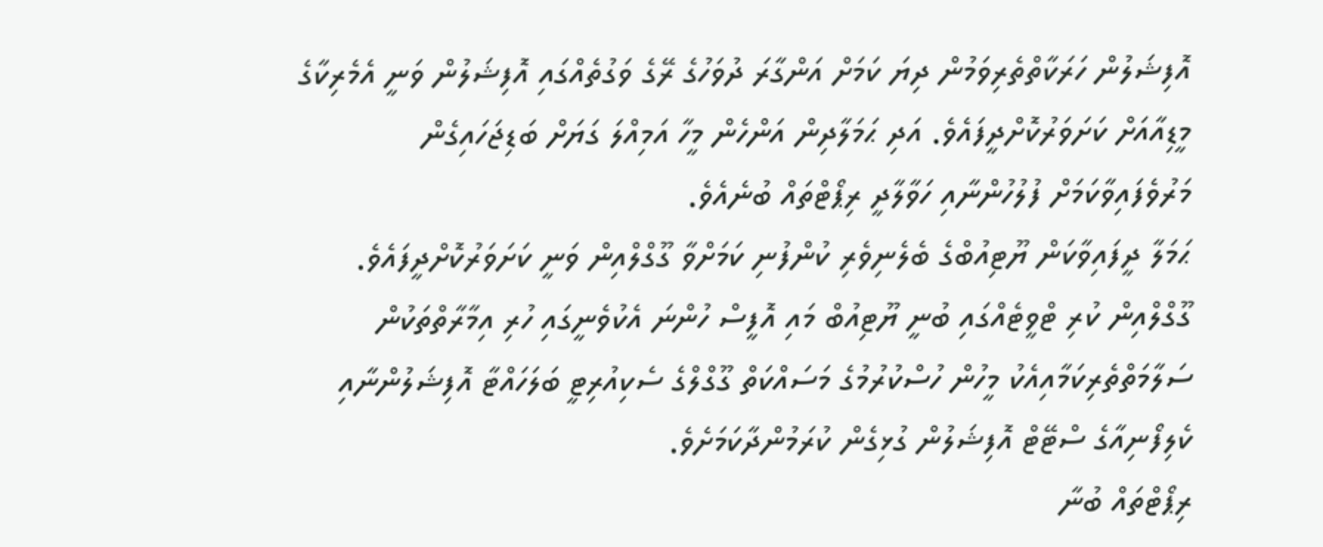އޮފިޝަލުން ހަރަކާތްތެރިވަމުން ދިޔަ ކަމަށް އަންގާރަ ދުވަހުގެ ރޭގެ ވަގުތެއްގައި އޮފިޝަލުން ވަނީ އެމެރިކާގެ މީޑިއާއަށް ކަށަވަރުކޮށްދީފައެވެ. އަދި ޙަމަލާދިން އަންހެން މީހާ އަމިއްލަ ގަޔަށް ބަޑިޖަހައިގެން މަރުވެފައިވާކަމަށް ފުލުހުންނާއި ހަވާލާދީ ރިޕޯޓްތައް ބުނެއެވެ.
ޙަމަލާ ދީފައިވާކަން ޔޫޓިއުބްގެ ބެލެނިވެރި ކުންފުނި ކަމަށްވާ ގޫގްލްއިން ވަނީ ކަށަވަރުކޮށްދީފައެވެ. ގޫގްލްއިން ކުރި ޓްވީޓެއްގައި ބުނީ ޔޫޓިއުބް މައި އޮފީސް ހުންނަ އެކުވެނީގައި ހުރި އިމާރާތްތަކުން ސަލާމަތްތެރިކަމާއިއެކު މީހުން ހުސްކުރުމުގެ މަސައްކަތް ގޫގްލްގެ ސެކިއުރިޓީ ބަލަހައްޓާ އޮފިޝަލުންނާއި ކެލިފޯނިއާގެ ސްޓޭޓް އޮފިޝަލުން ގުޅިގެން ކުރަމުންދާކަމަށެވެ.
ރިޕޯޓްތައް ބުނާ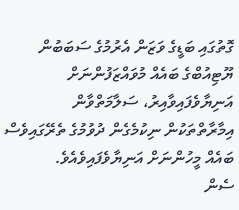ގޮތުގައި ބަޑީގެ ވަޒަން އެރުމުގެ ސަބަބުން ޔޫޓިއުބްގެ ބައެއް މުވައްޒަފުންނަށް އަނިޔާވެފައިވާއިރު، ސަލާމަތްވާން އިމާރާތްތަކުން ނިކުމެގެން ދުވުމުގެ ތެރޭގައިވެސް ބައެއް މީހުންނަށް އަނިޔާވެފައިވެއެވެ.
ސެން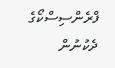ފްރެންސިސްކޯގެ ދެކުނުން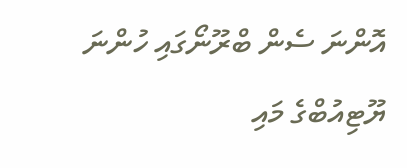އޮންނަ ސެން ބްރޫނޯގައި ހުންނަ ޔޫޓިއުބްގެ މައި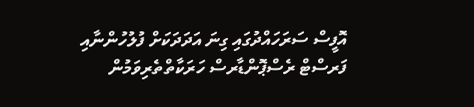އޮފީސް ސަރަހައްދުގައި ގިނަ އަދަދަކަށް ފުލުހުންނާއި ފަރސްޓް ރެސްޕޮންޑާރސް ހަރަކާތްތެރިވަމުން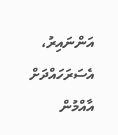އަންނައިރު، އެސަރަހައްދަށް އާއްމުން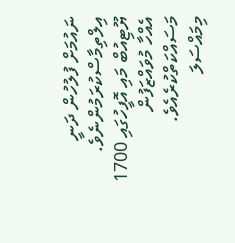ނައުމަށް ފުލުހުން ދަނީ އިލްތިމާސްކުރަމުންނެވެ.
ޔޫޓިއުބް މައި އޮފީހުގައި 1700 އެއްހާ މުވައްޒަފުން މަސައްކަތްކުރެއެވެ.
މިމައްސަލަ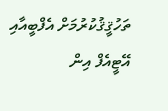ތަހުޤީޤުކުރުމަށް އެފްބީއާއި އޭޓީއެފް އިން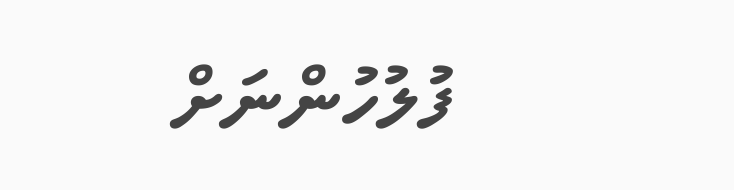ފުލުހުންނަށް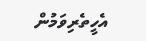އެހީތެރިވަމުން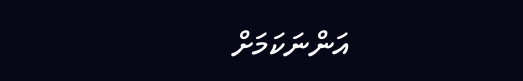އަންނަކަމަށް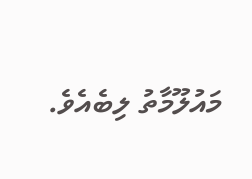މައުލޫމާތު ލިބެއެވެ.